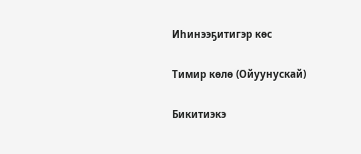Иһинээҕитигэр көс

Тимир көлө (Ойуунускай)

Бикитиэкэ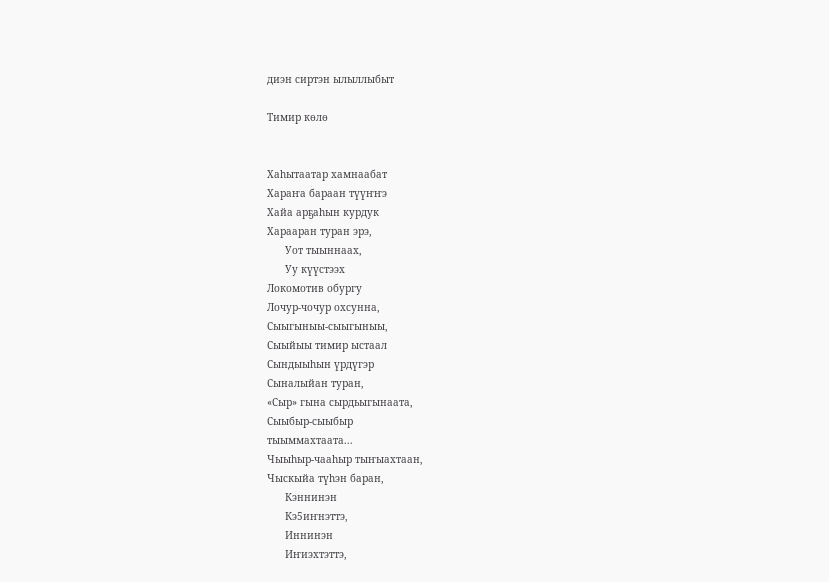диэн сиртэн ылыллыбыт

Тимир көлө


Хаһытаатар хамнаабат
Хараҥа бараан түүҥҥэ
Хайа арҕаһын курдук
Харааран туран эрэ,
      Уот тыыннаах,
      Уу күүстээх
Локомотив обургу
Лочур-чочур охсунна,
Сыыгыныы-сыыгыныы,
Сыыйыы тимир ыстаал
Сындыыһын үрдүгэр
Сыналыйан туран,
«Сыр» гына сырдьыгынаата,
Сыыбыр-сыыбыр
тыыммахтаата...
Чыыһыр-чааһыр тыҥыахтаан,
Чыскыйа түһэн баран,
      Кэннинэн
      Кэ5иҥнэттэ,
      Иннинэн
      Иҥиэхтэттэ,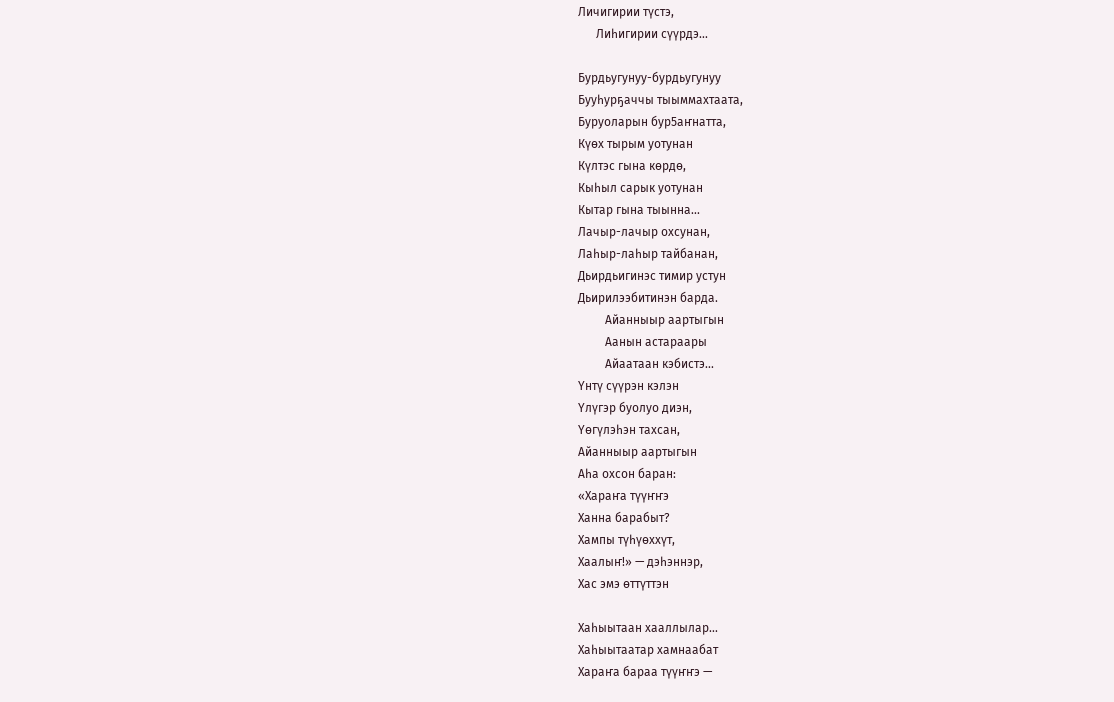Личигирии түстэ,
      Лиһигирии сүүрдэ...

Бурдьугунуу-бурдьугунуу
Бууһурҕаччы тыыммахтаата,
Буруоларын бур5аҥнатта,
Күөх тырым уотунан
Күлтэс гына көрдө,
Кыһыл сарык уотунан
Кытар гына тыынна...
Лачыр-лачыр охсунан,
Лаһыр-лаһыр тайбанан,
Дьирдьигинэс тимир устун
Дьирилээбитинэн барда.
         Айанныыр аартыгын
         Аанын астараары
         Айаатаан кэбистэ...
Үнтү сүүрэн кэлэн
Үлүгэр буолуо диэн,
Үөгүлэһэн тахсан,
Айанныыр аартыгын
Аһа охсон баран:
«Хараҥа түүҥҥэ
Ханна барабыт?
Хампы түһүөххүт,
Хаалыҥ!» — дэһэннэр,
Хас эмэ өттүттэн

Хаһыытаан хааллылар...
Хаһыытаатар хамнаабат
Хараҥа бараа түүҥҥэ —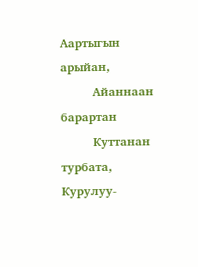Аартыгын арыйан,
        Айаннаан барартан
        Куттанан турбата,
Курулуу-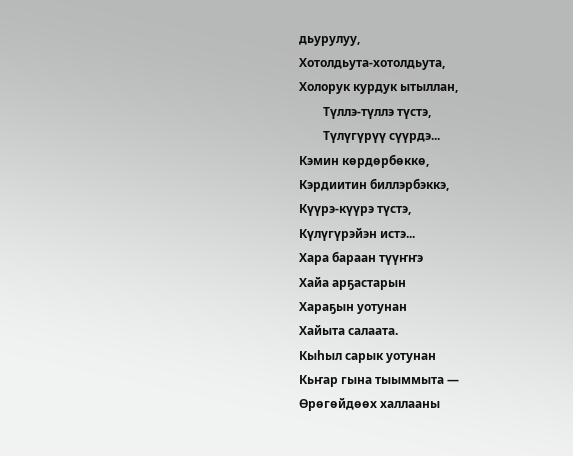дьурулуу,
Хотолдьута-хотолдьута,
Холорук курдук ытыллан,
        Түллэ-түллэ түстэ,
        Түлүгүрүү сүүрдэ...
Кэмин көрдөрбөккө,
Кэрдиитин биллэрбэккэ,
Күүрэ-күүрэ түстэ,
Күлүгүрэйэн истэ...
Хара бараан түүҥҥэ
Хайа арҕастарын
Хараҕын уотунан
Хайыта салаата.
Кыһыл сарык уотунан
Кьҥар гына тыыммыта —
Өрөгөйдөөх халлааны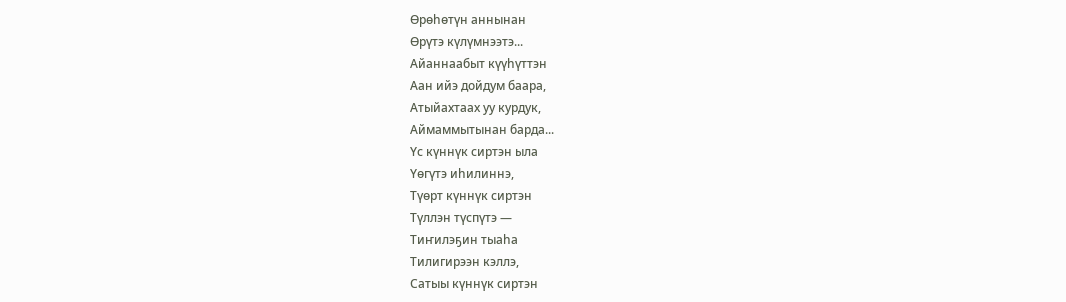Өрөһөтүн аннынан
Өрүтэ күлүмнээтэ...
Айаннаабыт күүһүттэн
Аан ийэ дойдум баара,
Атыйахтаах уу курдук,
Аймаммытынан барда...
Үс күннүк сиртэн ыла
Үөгүтэ иһилиннэ,
Түөрт күннүк сиртэн
Түллэн түспүтэ —
Тиҥилэҕин тыаһа
Тилигирээн кэллэ,
Сатыы күннүк сиртэн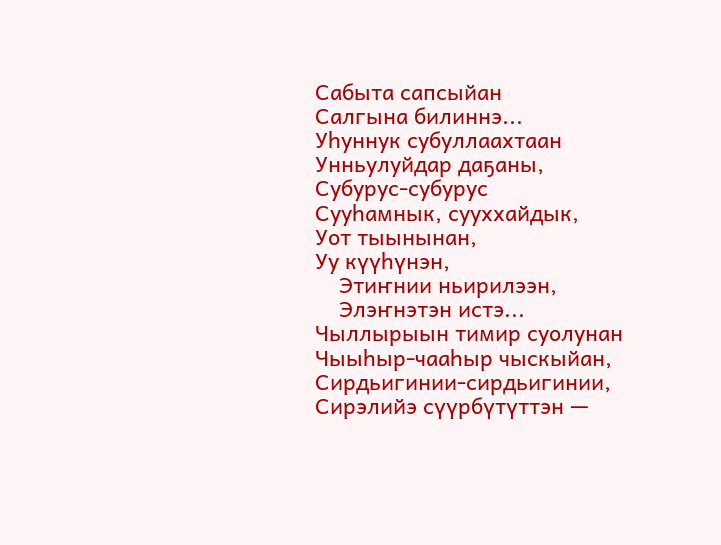Сабыта сапсыйан
Салгына билиннэ...
Уһуннук субуллаахтаан
Унньулуйдар даҕаны,
Субурус-субурус
Сууһамнык, сууххайдык,
Уот тыынынан,
Уу күүһүнэн,
    Этиҥнии ньирилээн,
    Элэҥнэтэн истэ...
Чыллырыын тимир суолунан
Чыыһыр-чааһыр чыскыйан,
Сирдьигинии-сирдьигинии,
Сирэлийэ сүүрбүтүттэн —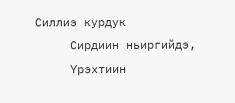Силлиэ курдук
     Сирдиин ньиргийдэ,
     Үрэхтиин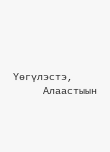Үөгүлэстэ,
     Алаастыын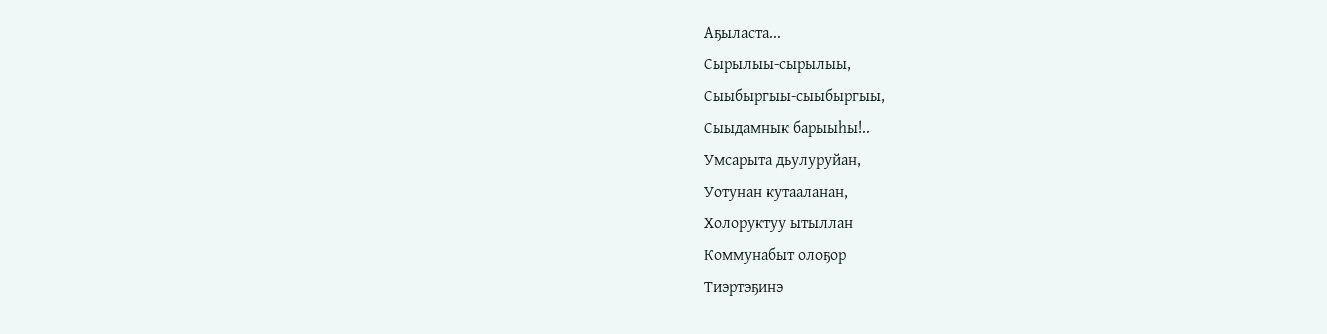Аҕыласта...
Сырылыы-сырылыы,
Сыыбыргыы-сыыбыргыы,
Сыыдамнык барыыһы!..
Умсарыта дьулуруйан,
Уотунан кутааланан,
Холоруктуу ытыллан
Коммунабыт олоҕор
Тиэртэҕинэ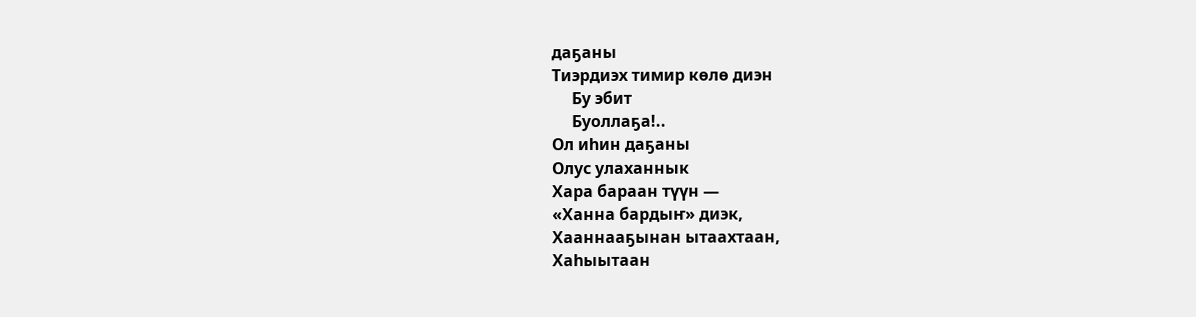даҕаны
Тиэрдиэх тимир көлө диэн
     Бу эбит
     Буоллаҕа!..
Ол иһин даҕаны
Олус улаханнык
Хара бараан түүн —
«Ханна бардыҥ» диэк,
Хааннааҕынан ытаахтаан,
Хаһыытаан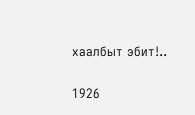хаалбыт эбит!..


1926